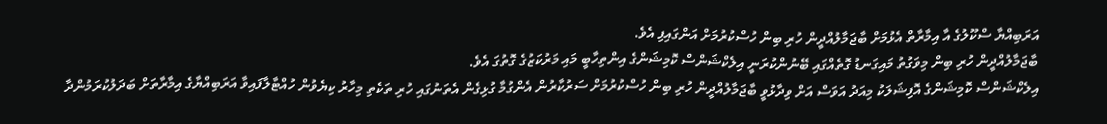އަރަބިއްޔާ ސްކޫލުގެ އާ އިމާރާތް އެޅުމަށް ބާޖަމާލުއްދީން ހުރި ބިން ހުސްކުރުމަށް އަންގައިފި އެވެ.
ބާޖަމާލުއްދީން ހުރި ބިން މިވަގުތު މައިގަނޑު ގޮތެއްގައި ބޭނުންކުރަނީ އިލެކްޝަންސް ކޮމިޝަންގެ އިންތިހާބީ މައި މަރުކަޒުގެ ގޮތުގަ އެވެ.
އިލެކްޝަންސް ކޮމިޝަންގެ އޮފިޝަލަކު މިއަދު އަވަސް އަށް ވިދާޅުވީ ބާޖަމާލުއްދީން ހުރި ބިން ހުސްކުރުމަށް ސަރުކާރުން އެންގުމާ ގުޅިގެން އެތަނުގައި ހުރި ތަކެތި މިހާރު ކިޔެވުން ހުއްޓާލާފައިވާ އަރަބިއްޔާގެ އިމާރާތަށް ބަދަލުކުރަމުންދާ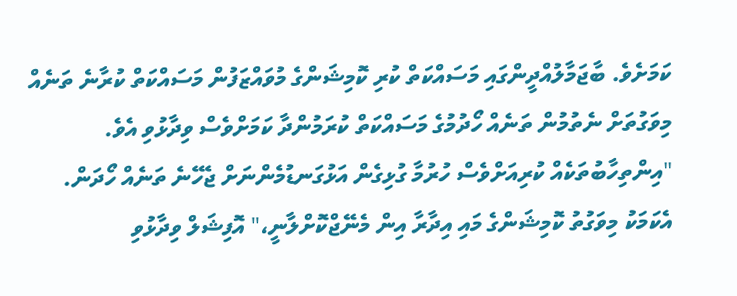ކަމަށެވެ. ބާޖަމާލުއްދީންގައި މަސައްކަތް ކުރި ކޮމިޝަންގެ މުވައްޒަފުން މަސައްކަތް ކުރާނެ ތަނެއް މިވަގުތަށް ނެތުމުން ތަނެއް ހޯދުމުގެ މަސައްކަތް ކުރަމުންދާ ކަމަށްވެސް ވިދާޅުވި އެވެ.
"އިންތިހާބުތަކެއް ކުރިއަށްވެސް ހުރުމާ ގުޅިގެން އަޅުގަނޑުމެންނަށް ޖެހޭނެ ތަނެއް ހޯދަން. އެކަމަކު މިވަގުތު ކޮމިޝަންގެ މައި އިދާރާ އިން މެނޭޖްކޮށްލާނީ،" އޮފިޝަލް ވިދާޅުވި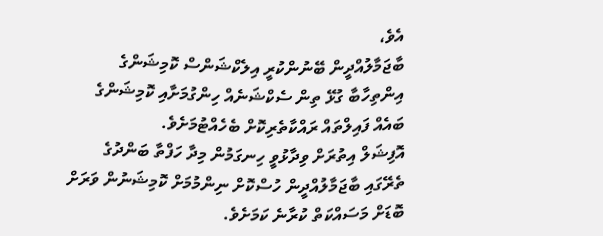އެވެ،
ބާޖަމާލުއްދީން ބޭނުންކުރީ އިލެކްޝަންސް ކޮމިޝަންގެ އިންތިހާބާ ގުޅޭ ތިން ސެކްޝަނެއް ހިންގުމަށާއި ކޮމިޝަންގެ ބައެއް ފައިލްތައް ރައްކާތެރިކޮށް ބެހެއްޓުމަށެވެ.
އޮފިޝަލް އިތުރަށް ވިދާޅުވީ ހިނގަމުން މިދާ ހަފްތާ ބަންދުގެ ތެރޭގައި ބާޖަމާލުއްދީން ހުސްކޮށް ނިންމުމަށް ކޮމިޝަނުން ވަރަށް ބޮޑަށް މަސައްކަތް ކުރާނެ ކަމަށެވެ.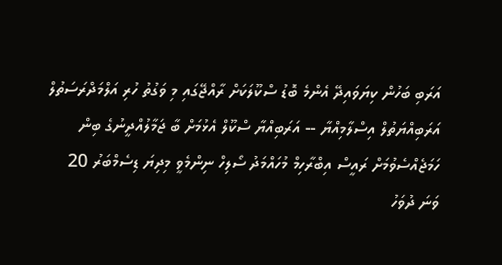އަރަބި ބަހުން ކިޔަވައިދޭ އެންމެ ބޮޑު ސްކޫލަކަށް ރާއްޖޭގައި މި ވަގުތު ހުރި އަލްމަދްރަސަތުލް އަރަބިއްޔަތުލް އިސްލާމިއްޔާ -- އަރަބިއްޔާ ސްކޫލް އެޅުމަށް ބާ ޖަމާލުއްދީނުގެ ބިން ހަމަޖެއްސެވުމަށް ރައީސް އިބްރާހިމް މުހައްމަދު ސޯލިހް ނިންމެވީ މިދިޔަ ޑިސެމްބަރު 20 ވަނަ ދުވަހު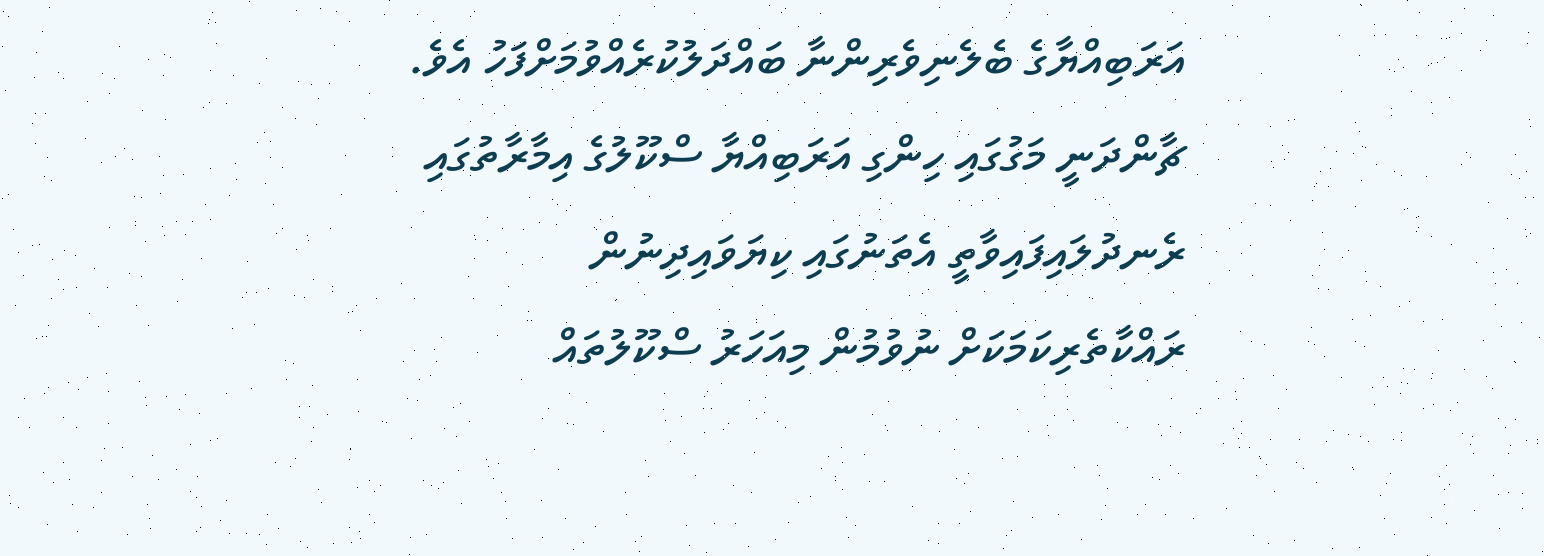އަރަބިއްޔާގެ ބެލެނިވެރިންނާ ބައްދަލުކުރެއްވުމަށްފަހު އެވެ.
ޗާންދަނީ މަގުގައި ހިންގި އަރަބިއްޔާ ސްކޫލުގެ އިމާރާތުގައި ރެނދުލައިފައިވާތީ އެތަނުގައި ކިޔަވައިދިނުން ރައްކާތެރިކަމަކަށް ނުވުމުން މިއަހަރު ސްކޫލުތައް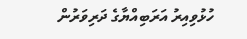ހުޅުވިއިރު އަރަބިއްޔާގެ ދަރިވަރުން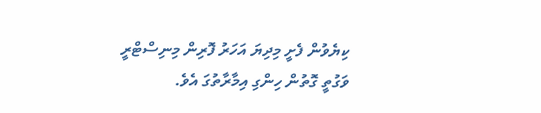ކިޔެވުން ފެށީ މިދިޔަ އަހަރު ފޮރިން މިނިސްޓްރީ ވަގުތީ ގޮތުން ހިންގި އިމާރާތުގަ އެވެ.